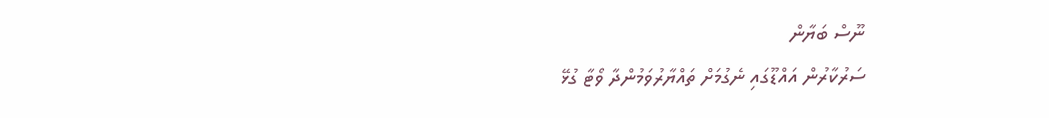ނޫސް ބަޔާން
ސަރުކާރުން އައްޑޫގައި ނެގުމަށް ތައްޔާރުވަމުންދާ ވޯޓާ ގުޅޭ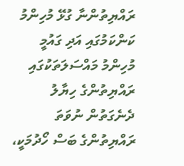ރައްޔިތުންނާ ގުޅޭ މުހިންމު ކަންކަމުގައި އަދި ގައުމީ މުހިންމު މައްސަލަތަކުގައި ރައްޔިތުންގެ ހިޔާލު ދެނެގަތުން ނުވަތަ ރައްޔިތުންގެ ބަސް ހޯދުމަކީ،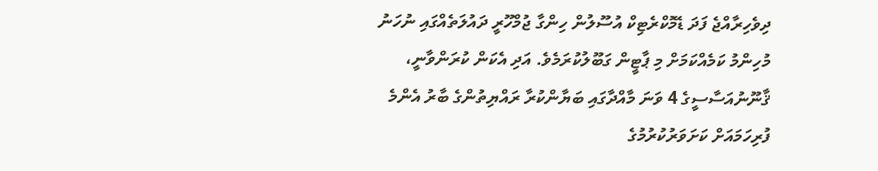ދިވެހިރާއްޖެ ފަދަ ޑެމޮކްރެޓިކް އުސޫލުން ހިންގާ ޖުމްހޫރީ ދައުލަތެއްގައި ނުހަނު މުހިންމު ކަމެއްކަމަށް މި ޕާޓީން ގަބޫލުކުރަމެވެ. އަދި އެކަން ކުރަންވާނީ، ޤާނޫނުއަސާސީގެ 4 ވަނަ މާއްދާގައި ބަޔާންކުރާ ރައްޔިތުންގެ ބާރު އެންމެ ފުރިހަމައަށް ކަށަވަރުކުރުމުގެ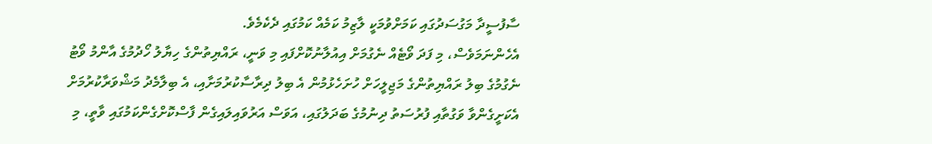ސާފުސީދާ މަގުސަދުގައި ކަމަށްވުމަކީ ލާޒިމު ކަމެއް ކަމުގައި ދެކެމެވެ.
އެހެންނަމަވެސް، މި ފަދަ ވޯޓެއް ނެގުމަށް އިއުލާނުކޮށްފައި މި ވަނީ، ރައްޔިތުންގެ ހިޔާލު ހޯދުމުގެ އާންމު ވޯޓު ނެގުމުގެ ބިލު ރައްޔިތުންގެ މަޖިލީހަށް ހުށަހެޅުމުން އެ ބިލު ދިރާސާކުރުމަށާއި، އެ ބިލާމެދު މަޝްވަރާކުރުމަށް އެކަށީގެންވާ ވަގުތާއި ފުރުސަތު ދިނުމުގެ ބަދަލުގައި، އަވަސް އަރުވައިލައިގެން ފާސްކޮށްގެންކަމުގައި ވާތީ، މި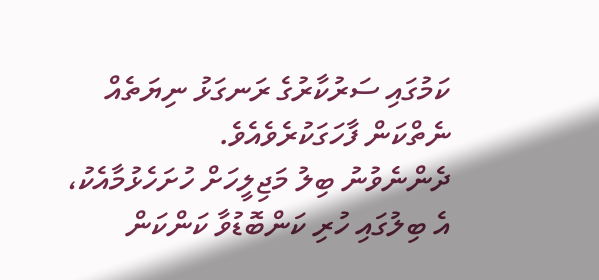ކަމުގައި ސަރުކާރުގެ ރަނގަޅު ނިޔަތެއް ނެތްކަން ފާހަގަކުރެވެއެވެ.
ދެންނެވުނު ބިލު މަޖިލީހަށް ހުށަހެޅުމާއެކު، އެ ބިލުގައި ހުރި ކަންބޮޑުވާ ކަންކަން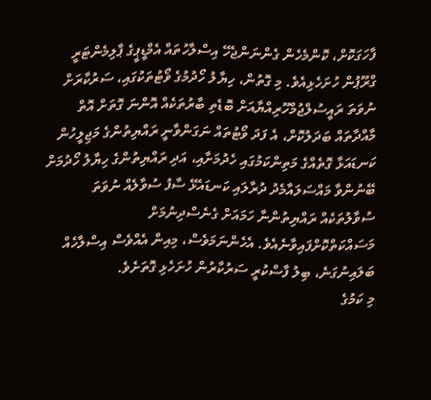ފާހަގަކޮށް، ކޮންމެހެން ގެންނަންޖެހޭ އިސްލާހުތައް އެމްޑީޕީގެ ޕާލިމެންޓަރީ ގްރޫޕުން ހުށަހެޅިއެވެ. މި ގޮތުން، ހިޔާލު ހޯދުމުގެ ވޯޓުތަކުގައި، ސަރުކާރަށް ނުވަތަ ރައީސުލްޖުމްހޫރިއްޔާއަށް ބޮޑެތި ބާރުތަކެއް އޮންނަ ގޮތަށް އޮތް މާއްދާތައް ބަދަލުކޮށް، އެ ފަދަ ވޯޓުތައް ނަގަންވާނީ ރައްޔިތުންގެ މަޖިލީހުން ކަނޑައަޅާ ގޮތެއްގެ މަތިންކަމުގައި ހެދުމަށާއި، އަދި ރައްޔިތުންގެ ހިޔާލު ހޯދުމަށް ބޭނުންވާ މައްސަލައާމެދު ދުރާލައި ކަނޑައެޅޭ ސާފު ސުވާލެއް ނުވަތަ ސުވާލުތަކެއް ރައްޔިތުންނާ ހަމައަށް ގެނެސްދިނުމަށް މަސައްކަތްކޮށްފައިވާނެއެވެ. އެހެންނަމަވެސް، މިއިން އެއްވެސް އިސްލާހެއް ބަލައިނުގަނެ، ބިލު ފާސްކުރީ ސަރުކާރުން ހުށަހެޅި ގޮތަށެވެ.
މި ކަމުގެ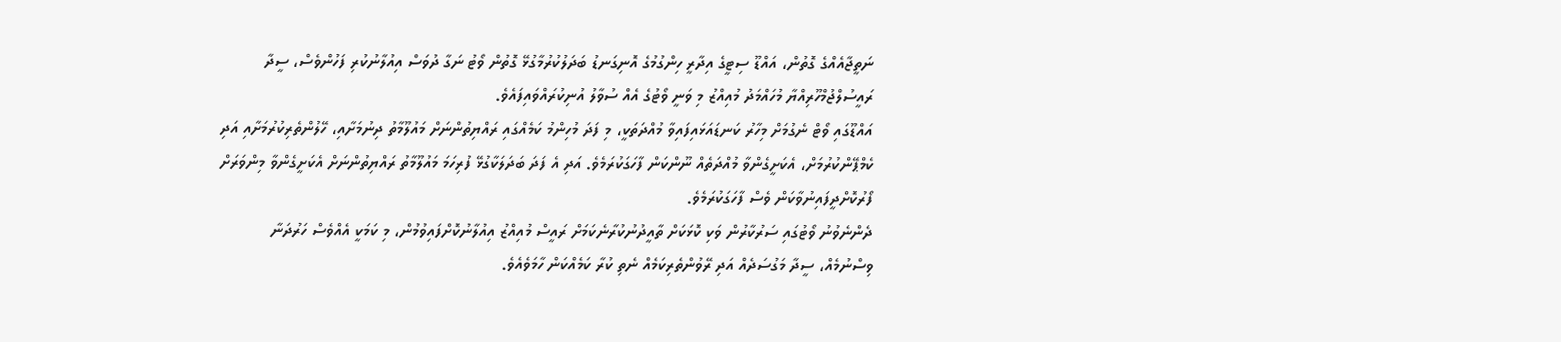ނަތީޖާއެއްގެ ގޮތުން، އައްޑޫ ސިޓީގެ އިދާރީ ހިންގުމުގެ އޮނިގަނޑު ބަދަލުކުރުމާގުޅޭ ގޮތުން ވޯޓު ނަގާ ދުވަސް އިއުލާނުކުރި ފަހުންވެސް، ސީދާ ރައީސުލްޖުމްހޫރިއްޔާ މުހައްމަދު މުއިއްޒު މި ވަނީ ވޯޓުގެ އެއް ސުވާލު އުނިކުރައްވައިފައެވެ.
އައްޑޫގައި ވޯޓް ނެގުމަށް މިހާރު ކަނޑައަޅައިފައިވާ މުއްދަތަކީ، މި ފަދަ މުހިންމު ކަމެއްގައި ރައްޔިތުންނަށް މައުލޫމާތު ދިނުމަށާއި، ހޭލުންތެރިކުރުމަށާއި އަދި ކެމްޕޭންކުރުމަށް، އެކަށީގެންވާ މުއްދަތެއް ނޫންކަން ފާހަގަކުރަމެވެ. އަދި އެ ފަދަ ބަދަލަކާގުޅޭ ފުރިހަމަ މައުލޫމާތު ރައްޔިތުންނަށް އެކަށީގެންވާ މިންވަރަށް ފޯރުކޮށްދީފައިނުވާކަން ވެސް ފާހަގަކުރަމެވެ.
ދެންނެވުނު ވޯޓުގައި ސަރުކާރުން ވަކި ކޮޅަކަށް ތާއީދުނުކުރާނެކަމަށް ރައީސް މުއިއްޒު އިއުލާނުކޮށްފައިވުމުން، މި ކަމަކީ އެއްވެސް ހަރުދަނާ ވިސްނުމެއް، ސީދާ މަގުސަދެއް އަދި ރޭވުންތެރިކަމެއް ނެތި ކުރާ ކަމެއްކަން ހާމަވެއެވެ.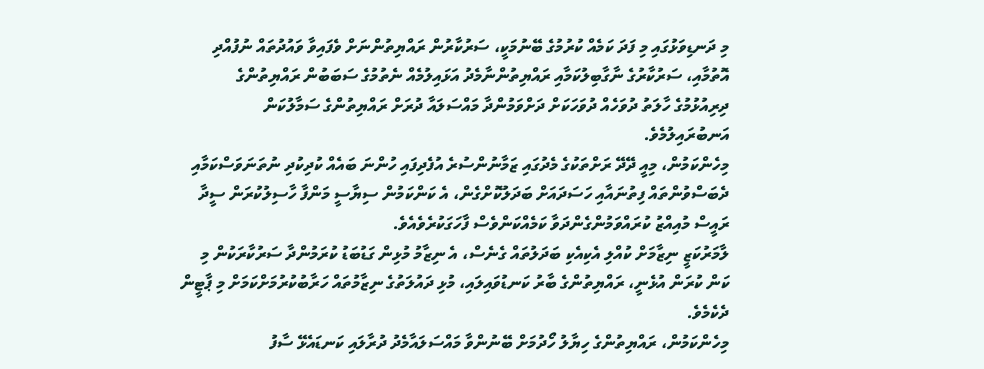މި ދަނޑިވަޅުގައި މި ފަދަ ކަމެއް ކުރުމުގެ ބޭނުމަކީ، ސަރުކާރުން ރައްޔިތުންނަށް ވެފައިވާ ވައުދުތައް ނުފުއްދި އޮތުމާއި، ސަރުކާރުގެ ނާގާބިލުކަމާއި ރައްޔިތުންނާމެދު އަޅައިލުމެއް ނެތުމުގެ ސަބަބުން ރައްޔިތުންގެ ދިރިއުޅުމުގެ ހާލަތު ދުވަހެއް ދުވަހަކަށް ދަށްވަމުންދާ މައްސަލައާ ދުރަށް ރައްޔިތުންގެ ސަމާލުކަން އަނބުރައިލުމެވެ.
މިހެންކަމުން، މިއީ ދޭދޭ ރަށްތަކުގެ މެދުގައި ޒަމާނުންސުރެ އުފެދިފައި ހުންނަ ބައެއް ކުދިކުދި ނުތަނަވަސްކަމާއި ދެބަސްވުންތައް ފިތުނައާއި ހަސަދައަށް ބަދަލުކޮށްގެން، އެ ކަންކަމުން ސިޔާސީ މަންފާ ހާސިލުކުރަން ސީދާ ރައީސް މުއިއްޒު ކުރައްވަމުންގެންދަވާ ކަމެއްކަންވެސް ފާހަގަކުރެވެއެވެ.
ލާމަރުކަޒީ ނިޒާމަށް ކުއްލި އެކިއެކި ބަދަލުތައް ގެނެސް، އެ ނިޒާމު މުޅިން ގަޑުބަޑު ކުރަމުންދާ ސަރުކާރަކުން މި ކަން ކުރަން އުޅެނީ، ރައްޔިތުންގެ ބާރު ކަނޑުވައިލައި، މުޅި ދައުލަތުގެ ނިޒާމުތައް ހަރާބުކުރުމަށްކަމަށް މި ޕާޓީން ދެކެމެވެ.
މިހެންކަމުން، ރައްޔިތުންގެ ހިޔާލު ހޯދުމަށް ބޭނުންވާ މައްސަލައާމެދު ދުރާލައި ކަނޑައެޅޭ ސާފު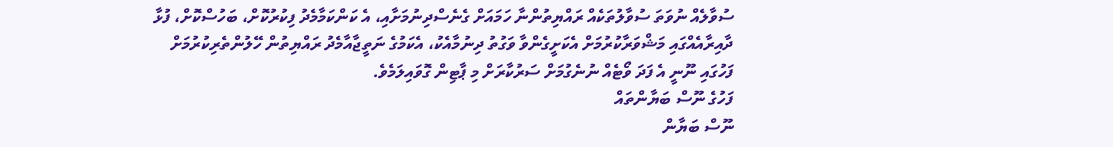ސުވާލެއް ނުވަތަ ސުވާލުތަކެއް ރައްޔިތުންނާ ހަމައަށް ގެނެސްދިނުމަށާއި، އެ ކަންކަމާމެދު ފިކުރުކޮށް، ބަހުސްކޮށް، ފުޅާ ދާއިރާއެއްގައި މަޝްވަރާކުރުމަށް އެކަށީގެންވާ ވަގުތު ދިނުމާއެކު، އެކަމުގެ ނަތީޖާއާމެދު ރައްޔިތުން ހޭލުންތެރިކުރުމަށް ފަހުގައި ނޫނީ އެ ފަދަ ވޯޓެއް ނުނެގުމަށް ސަރުކާރަށް މި ޕާޓިން ގޮވައިލަމެވެ.
ފަހުގެ ނޫސް ބަޔާންތައް
ނޫސް ބަޔާން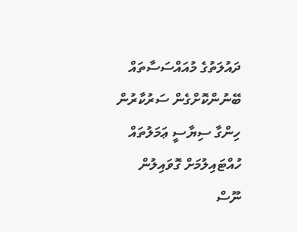ދައުލަތުގެ މުއައްސަސާތައް ބޭނުންކޮށްގެން ސަރުކާރުން ހިންގާ ސިޔާސީ ޢަމަލުތައް ހުއްޓައިލުމަށް ގޮވައިލުން
ނޫސް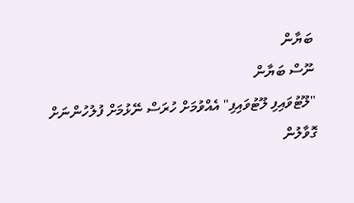ބަޔާން
ނޫސް ބަޔާން
"ލޫޓުވައިފި ލޫޓުވައިފި" އެއްވުމަށް ހުރަސް ނޭޅުމަށް ފުލުހުންނަށް ގޮވާލުން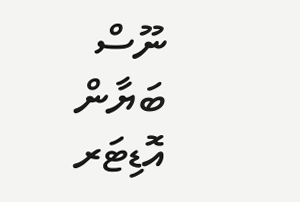ނޫސް ބަޔާން
އޮޑިޓަރ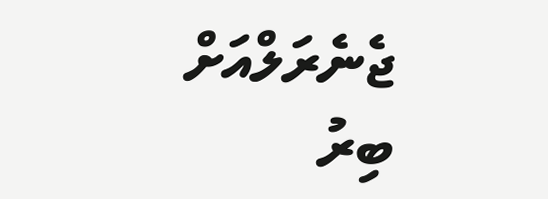ޖެނެރަލްއަށް ބިރު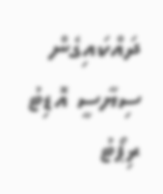ދައްކައިގެން ސިޔާސީ އޮޑިޓު ރިޕޯޓު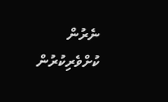ނެރުން ކުށްވެރިކުރުން